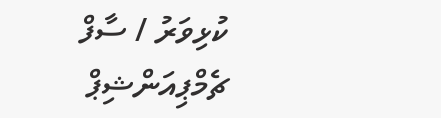ކުޅިވަރު / ސާފް ޗެމްޕިއަންޝިޕް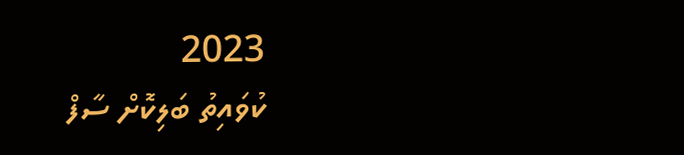2023
ކުވައިތު ބަލިކޮށް ސާފް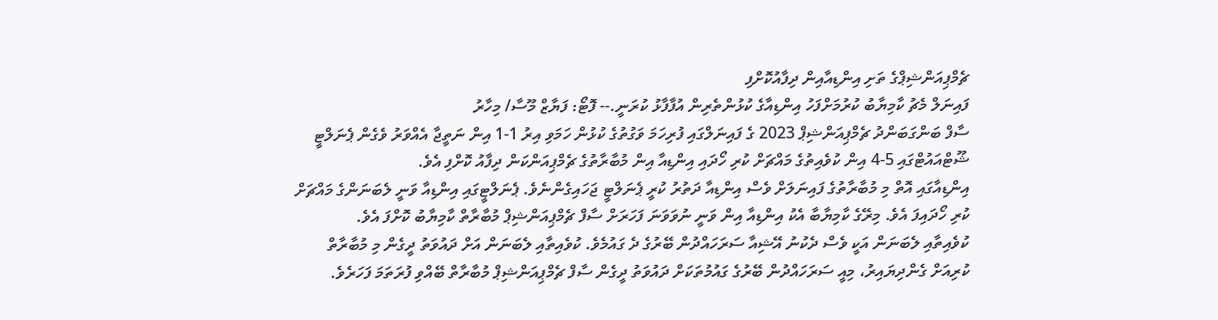ޗެމްޕިއަންޝިޕްގެ ތަށި އިންޑިއާއިން ދިފާއުކޮށްފި
ފައިނަލް މެޗު ކާމިޔާބު ކުރުމަށްފަހު އިންޑިއާގެ ކުޅުންތެރިން އުފާފާޅު ކުރަނީ.-- ފޮޓޯ: ފަޔާޒް މޫސާ/ މިހާރު
ސާފް ބަންގަބަންދު ޗެމްޕިއަންޝިޕް 2023 ގެ ފައިނަލްގައި ފުރިހަމަ ވަގުތުގެ ކުޅުން ހަމަވި އިރު 1-1 އިން ނަތީޖާ އެއްވަރު ވެގެން ޕެނަލްޓީ ޝޫޓްއައުޓްގައި 5-4 އިން ކުވެއިތުގެ މައްޗަށް ކުރި ހޯދައި އިންޑިއާ އިން މުބާރާތުގެ ޗެމްޕިއަންކަން ދިފާއު ކޮށްފި އެވެ.
އިންޑިއާގައި އޮތް މި މުބާރާތުގެ ފައިނަލަށް ވެސް އިންޑިއާ ދަތުރު ކުރީ ޕެނަލްޓީ ޖަހައިގެންނެވެ. ޕެނަލްޓީގައި އިންޑިއާ ވަނީ ލެބަނަންގެ މައްޗަށް ކުރި ހޯދައިފަ އެވެ. މިރޭގެ ކާމިޔާބާ އެކު އިންޑިއާ އިން ވަނީ ނުވަވަނަ ފަހަރަށް ސާފް ޗެމްޕިއަންޝިޕް މުބާރާތް ކާމިޔާބު ކޮށްފަ އެވެ.
ކުވެއިތާއި ލެބަނަން އަކީ ވެސް ދެކުނު އޭޝިއާ ސަރަހައްދުން ބޭރުގެ ދެ ގައުމެވެ. ކުވެއިތާއި ލެބަނަން އަށް ދައުވަތު ދީގެން މި މުބާރާތް ކުރިއަށް ގެންދިޔައިރު، މިއީ ސަރަހައްދުން ބޭރުގެ ގައުމުތަކަށް ދައުވަތު ދީގެން ސާފް ޗެމްޕިއަންޝިޕް މުބާރާތް ބޭއްވި ފުރަތަމަ ފަހަރެވެ.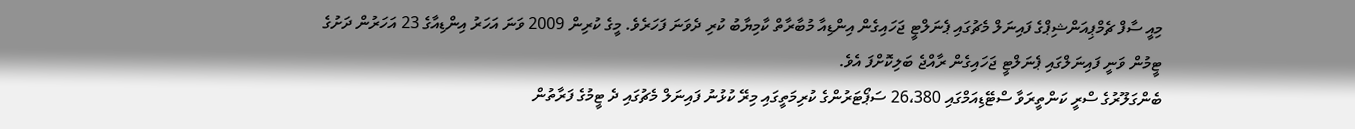މިއީ ސާފް ޗެމްޕިއަންޝިޕްގެ ފައިނަލް މެޗުގައި ޕެނަލްޓީ ޖަހައިގެން އިންޑިއާ މުބާރާތް ކާމިޔާބު ކުރި ދެވަނަ ފަހަރެވެ. މީގެ ކުރިން 2009 ވަނަ އަހަރު އިންޑިއާގެ 23 އަހަރުން ދަށުގެ ޓީމުން ވަނީ ފައިނަލްގައި ޕެނަލްޓީ ޖަހައިގެން ރާއްޖެ ބަލިކޮށްފަ އެވެ.
ބެންގަލޫރުގެ ސްރީ ކަންތީރަވާ ސްޓޭޑިއަމްގައި 26،380 ސަޕޯޓަރުންގެ ކުރިމަތީގައި މިރޭ ކުޅުނު ފައިނަލް މެޗުގައި ދެ ޓީމުގެ ފަރާތުން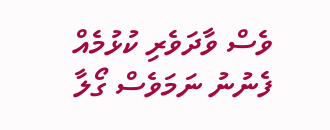ވެސް ވާދަވެރި ކުޅުމެއް ފެނުނު ނަމަވެސް ގޯލާ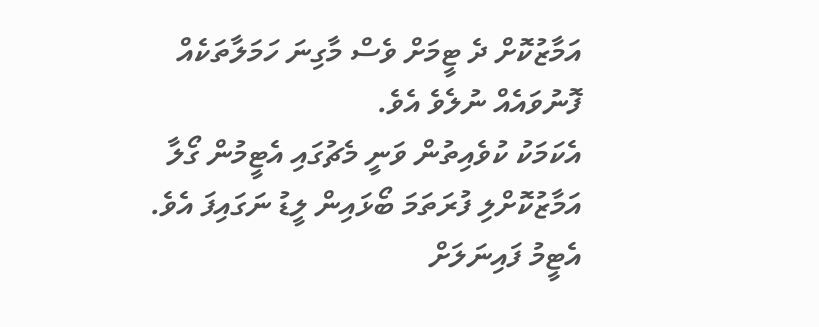އަމާޒުކޮށް ދެ ޓީމަށް ވެސް މާގިނަ ހަމަލާތަކެއް ފޮނުވައެއް ނުލެވެ އެވެ.
އެކަމަކު ކުވެއިތުން ވަނީ މެޗުގައި އެޓީމުން ގޯލާ އަމާޒުކޮށްލި ފުރަތަމަ ބޯޅައިން ލީޑު ނަގައިފަ އެވެ. އެޓީމު ފައިނަލަށް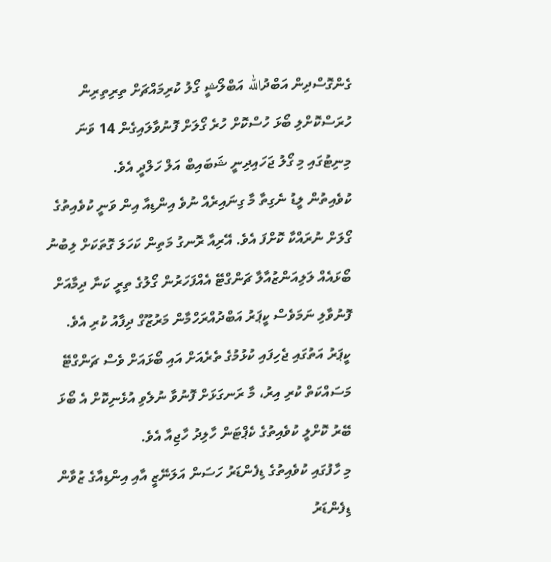ގެންގޮސްދިން އަބްދުالله އަބްލޯޝީ ގޯލު ކުރިމައްޗަށް ތިރިތިރިން ހުރަސްކޮށްލި ބޯޅަ ހުސްކޮށް ހުރެ ގޯލަށް ފޮނުވާލައިގެން 14 ވަނަ މިނިޓުގައި މި ގޯލު ޖަހައިދިނީ ޝަބައިބް އަލް ހަލްދީ އެވެ.
ކުވެއިތުން ލީޑު ނެގިތާ މާ ގިނައިރެއް ނުވެ އިންޑިއާ އިން ވަނީ ކުވެއިތުގެ ގޯލަށް ނުރައްކާ ކޮށްފަ އެވެ. އޭރިއާ ރޮނގު މަތިން ކަހަލަ ގޮތަކަށް ލިބުނު ބޯޅައެއް ލަލިއަންޒުއާލާ ޗަންގްޓޭ އެއްފަހަރުން ގޯލުގެ ތިރީ ކަނާ ދިމާއަށް ފޮނުވާލި ނަމަވެސް ކީޕަރު އަބްދުއްރަހްމާން މަރުޒޫގް ދިފާއު ކުރި އެވެ. ކީޕަރު އަތުގައި ޖެހިފައި ކުޅުމުގެ ތެރެއަށް އައި ބޯޅައަށް ވެސް ޗަންގްޓޭ މަސައްކަތް ކުރި އިރު، މާ ރަނގަޅަށް ފޮނުވާ ނުލެވި އުޅެނިކޮށް އެ ބޯޅަ ބޭރު ކޮށްލީ ކުވެއިތުގެ ކެޕްޓަން ހާލިދު ހާޖިއާ އެވެ.
މި ހާފުގައި ކުވެއިތުގެ ޑިފެންޑަރު ހަސަން އަލަނޭޒީ އާއި އިންޑިއާގެ ޒުވާން ޑިފެންޑަރު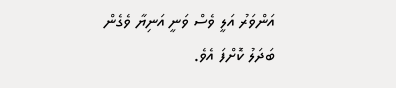އަންވަރު އަލީ ވެސް ވަނީ އަނިޔާ ވެގެން ބަދަލު ކޮށްފަ އެވެ.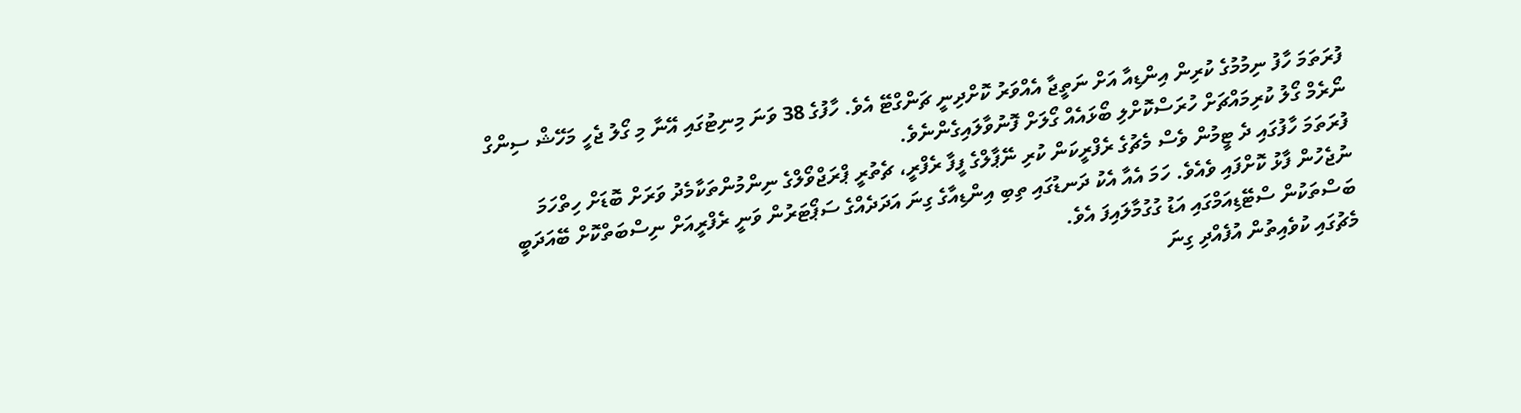ފުރަތަމަ ހާފު ނިމުމުގެ ކުރިން އިންޑިއާ އަށް ނަތީޖާ އެއްވަރު ކޮށްދިނީ ޗަންގްޓޭ އެވެ. ހާފުގެ 38 ވަނަ މިނިޓުގައި އޭނާ މި ގޯލު ޖެހީ މަހޭޝް ސިންގް ނޯރެމް ގޯލު ކުރިމައްޗަށް ހުރަސްކޮށްލި ބޯޅައެއް ގޯލަށް ފޮނުވާލައިގެންނެވެ.
ފުރަތަމަ ހާފުގައި ދެ ޓީމުން ވެސް މެޗުގެ ރެފްރީކަން ކުރި ނޭޕާލްގެ ފީފާ ރެފްރީ، ޗެތުރީ ޕްރަޖްވޯލްގެ ނިންމުންތަކާމެދު ވަރަށް ބޮޑަށް ހިތްހަމަ ނުޖެހުން ފާޅު ކޮށްފައި ވެއެވެ. ހަމަ އެއާ އެކު ދަނޑުގައި ތިބި އިންޑިއާގެ ގިނަ އަދަދެއްގެ ސަޕޯޓަރުން ވަނީ ރެފްރީއަށް ނިސްބަތްކޮށް ބޭއަދަބީ ބަސްތަކުން ސްޓޭޑިއަމްގައި އަޑު ގުގުމާލައިފަ އެވެ.
މެޗުގައި ކުވެއިތުން އުފެއްދި ގިނަ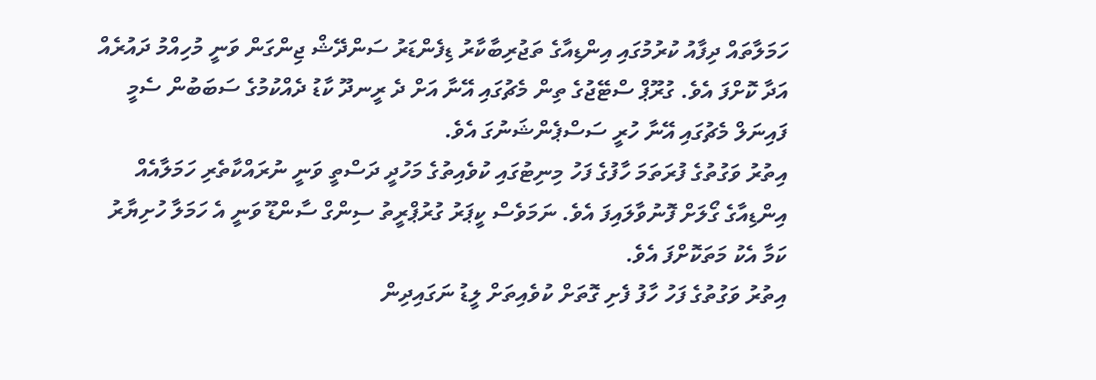ހަމަލާތައް ދިފާއު ކުރުމުގައި އިންޑިއާގެ ތަޖުރިބާކާރު ޑިފެންޑަރު ސަންދޭޝް ޖިންގަން ވަނީ މުހިއްމު ދައުރެއް އަދާ ކޮށްފަ އެވެ. ގުރޫޕް ސްޓޭޖުގެ ތިން މެޗުގައި އޭނާ އަށް ދެ ރީނދޫ ކާޑު ދެއްކުމުގެ ސަބަބުން ސެމީ ފައިނަލް މެޗުގައި އޭނާ ހުރީ ސަސްޕެންޝަނުގަ އެވެ.
އިތުރު ވަގުތުގެ ފުރަތަމަ ހާފުގެ ފަހު މިނިޓުގައި ކުވެއިތުގެ މަހުދީ ދަސްތީ ވަނީ ނުރައްކާތެރި ހަމަލާއެއް އިންޑިއާގެ ގޯލަށް ފޮނުވާލައިފަ އެވެ. ނަމަވެސް ކީޕަރު ގުރުޕްރީތު ސިންގް ސާންޑޫ ވަނީ އެ ހަމަލާ ހުށިޔާރު ކަމާ އެކު މަތަކޮށްފަ އެވެ.
އިތުރު ވަގުތުގެ ފަހު ހާފު ފެށި ގޮތަށް ކުވެއިތަށް ލީޑު ނަގައިދިން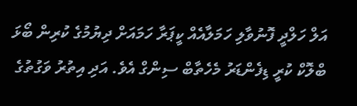އަލް ހަލްދީ ފޮނުވާލި ހަމަލާއެއް ކީޕަރާ ހަމައަށް ދިޔުމުގެ ކުރިން ބޯޅަ ބްލޮކް ކުރީ ޑިފެންޑަރު މެހެތާބް ސިންގް އެވެ. އަދި އިތުރު ވަގުތުގެ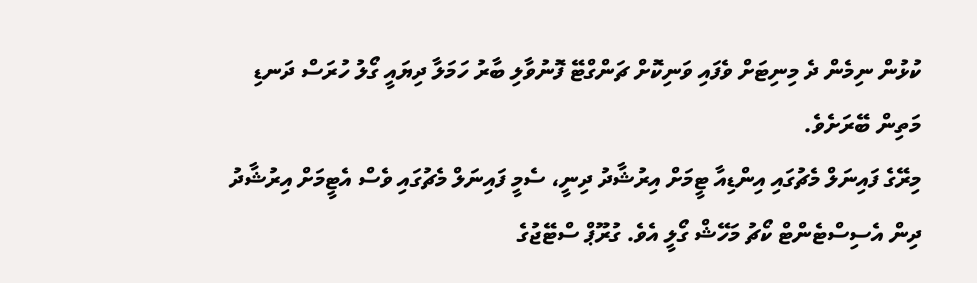ކުޅުން ނިމެން ދެ މިނިޓަށް ވެފައި ވަނިކޮށް ޗަންގްޓޭ ފޮނުވާލި ބާރު ހަމަލާ ދިޔައީ ގޯލު ހުރަސް ދަނޑި މަތިން ބޭރަށެވެ.
މިރޭގެ ފައިނަލް މެޗުގައި އިންޑިއާ ޓީމަށް އިރުޝާދު ދިނީ، ސެމީ ފައިނަލް މެޗުގައި ވެސް އެޓީމަށް އިރުޝާދު ދިން އެސިސްޓެންޓް ކޯޗު މަހޭޝް ގޯލީ އެވެ. ގުރޫޕް ސްޓޭޖުގެ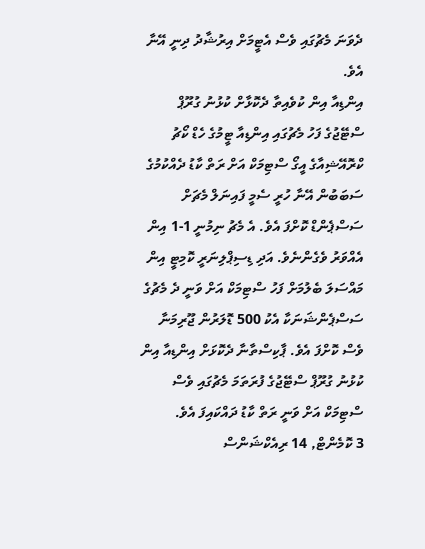ދެވަނަ މެޗުގައި ވެސް އެޓީމަށް އިރުޝާދު ދިނީ އޭނާ އެވެ.
އިންޑިއާ އިން ކުވެއިތާ ދެކޮޅާށް ކުޅުނު ގުރޫޕް ސްޓޭޖުގެ ފަހު މެޗުގައި އިންޑިއާ ޓީމުގެ ހެޑް ކޯޗު ކްރޮއޭޝިއާގެ އީގޯ ސްޓިމަކް އަށް ރަތް ކާޑު ދެއްކުމުގެ ސަބަބުން އޭނާ ހުރީ ސެމީ ފައިނަލް މެޗަށް ސަސްޕެންޑް ކޮށްފަ އެވެ. އެ މެޗު ނިމުނީ 1-1 އިން އެއްވަރު ވެގެންނެވެ. އަދި ޑިސިޕްލިނަރީ ކޮމިޓީ އިން މައްސަލަ ބެލުމަށް ފަހު ސްޓިމަކް އަށް ވަނީ ދެ މެޗުގެ ސަސްޕެންޝަނަކާ އެކު 500 ޑޮލަރުން ޖޫރިމަނާ ވެސް ކޮށްފަ އެވެ. ޕާކިސްތާނާ ދެކޮޅަށް އިންޑިއާ އިން ކުޅުނު ގުރޫޕް ސްޓޭޖުގެ ފުރަތަމަ މެޗުގައި ވެސް ސްޓިމަކް އަށް ވަނީ ރަތް ކާޑު ދައްކައިފަ އެވެ.
3 ކޮމެންޓް, 14 ރިއެކްޝަންސް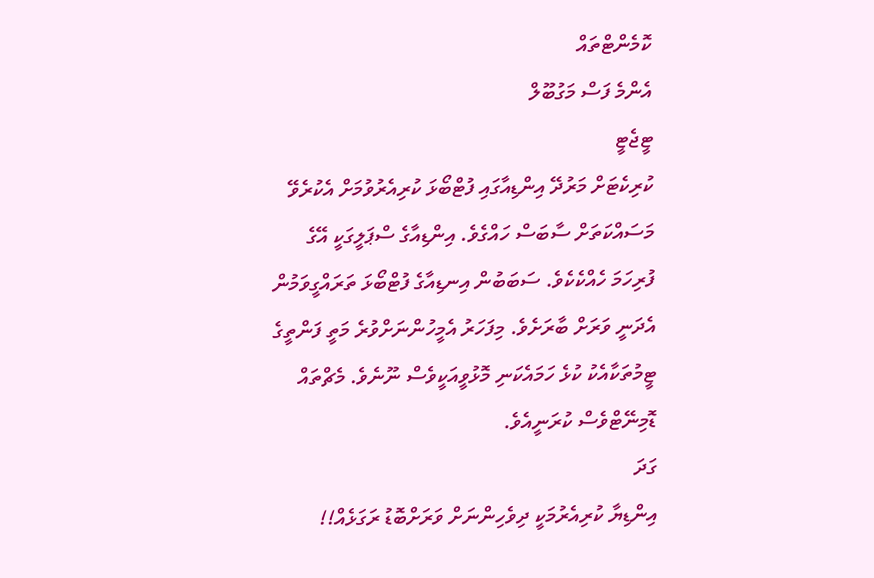ކޮމެންޓްތައް
އެންމެ ފަސް މަގުބޫލް
ޓީޖެޓީ
ކުރިކެޓަށް މަރުދޭ އިންޑިއާގައި ފުޓްބޯޅަ ކުރިއެރުވުމަށް އެކުރެވޭ މަސައްކަތަށް ސާބަސް ހައްގެވެ. އިންޑިއާގެ ސްޕަލީގަކީ އޭގެ ފުރިހަމަ ހެއްކެކެވެ. ސަބަބުން އިނޑިއާގެ ފުޓްބޯޅަ ތަރައްގީވަމުން އެދަނީ ވަރަށް ބާރަށެވެ. މިފަހަރު އެމީހުންނަށްވުރެ މަތީ ފަންތީގެ ޓީމުތަކާއެކު ކުޅެ ހަމައެކަނި މޮޅުވީއަކީވެސް ނޫނެވެ. މެޗްތައް ޑޮމިނޭޓްވެސް ކުރަނީއެވެ.
ގަދަ
އިންޑިޔާ ކުރިއެރުމަކީ ދިވެހިންނަށް ވަރަށްބޮޑު ރަގަޅެއް!!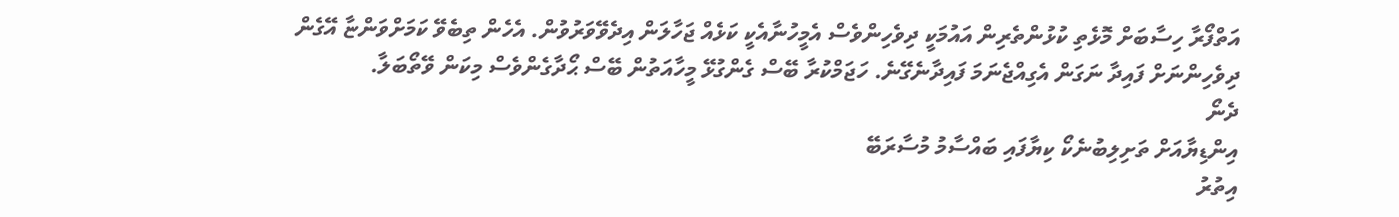އަތްފޯރާ ހިސާބަށް މޮޅެތި ކުޅުންތެރިން އައުމަކީ ދިވެހިންވެސް އެމީހުނާއެކީ ކަޅެއް ޖަހާލަން އިދެވޭވަރުވުން. އެހެން ތިބެވޭ ކަމަށްވަންޏާ އޭގެން ދިވެހިންނަށް ފައިދާ ނަގަން އެގިއްޖެނަމަ ފައިދާނެގޭނެ. ހަޖަމްކުރާ ބޭސް ގެންގުޅޭ މީހާއަތުން ބޭސް ޙޯދާގެންވެސް މިކަން ވޭތޯބަލާ.
ދެނޯ
އިންޑިޔާއަށް ތަށިލިބުނެކޯ ކިޔާފައި ބައްސާމު މުސާރަބޭ
އިތުރު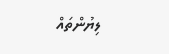ލިޔުންތައް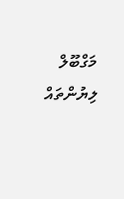މަގްބޫލް ލިޔުންތައް